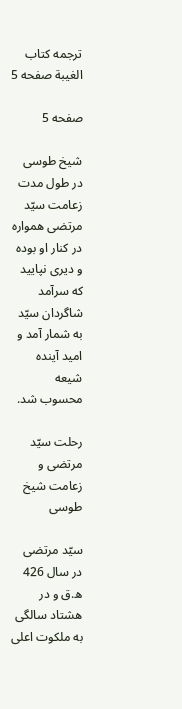ترجمه کتاب الغیبة صفحه 5

صفحه 5

شیخ طوسی در طول مدت زعامت سیّد مرتضی همواره در کنار او بوده و دیری نپایید که سرآمد شاگردان سیّد به شمار آمد و امید آینده شیعه محسوب شد.

رحلت سیّد مرتضی و زعامت شیخ طوسی

سیّد مرتضی در سال 426 ه.ق و در هشتاد سالگی به ملکوت اعلی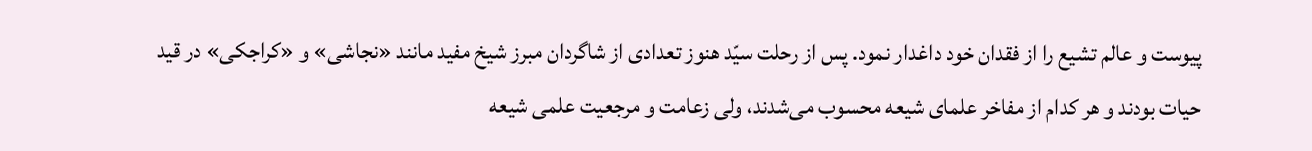پیوست و عالم تشیع را از فقدان خود داغدار نمود. پس از رحلت سیّد هنوز تعدادی از شاگردان مبرز شیخ مفید مانند «نجاشی» و «کراجکی» در قید حیات بودند و هر کدام از مفاخر علمای شیعه محسوب می‌شدند، ولی زعامت و مرجعیت علمی شیعه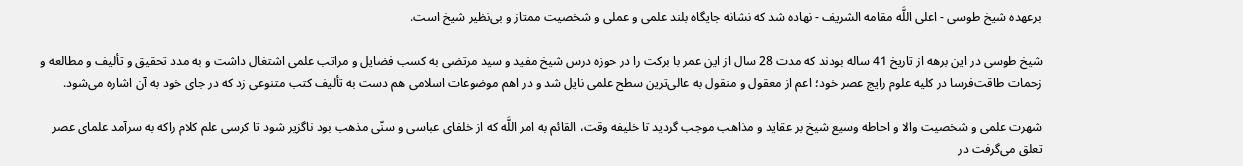برعهده شیخ طوسی - اعلی اللَّه مقامه الشریف - نهاده شد که نشانه جایگاه بلند علمی و عملی و شخصیت ممتاز و بی‌نظیر شیخ است.

شیخ طوسی در این برهه از تاریخ 41 ساله بودند که مدت 28 سال از این عمر با برکت را در حوزه درس شیخ مفید و سید مرتضی به کسب فضایل و مراتب علمی اشتغال داشت و به مدد تحقیق و تألیف و مطالعه و زحمات طاقت‌فرسا در کلیه علوم رایج عصر خود؛ اعم از معقول و منقول به عالی‌ترین سطح علمی نایل شد و در اهم موضوعات اسلامی هم دست به تألیف کتب متنوعی زد که در جای خود به آن اشاره می‌شود.

شهرت علمی و شخصیت والا و احاطه وسیع شیخ بر عقاید و مذاهب موجب گردید تا خلیفه وقت، القائم به امر اللَّه که از خلفای عباسی و سنّی مذهب بود ناگزیر شود تا کرسی علم کلام راکه به سرآمد علمای عصر تعلق می‌گرفت در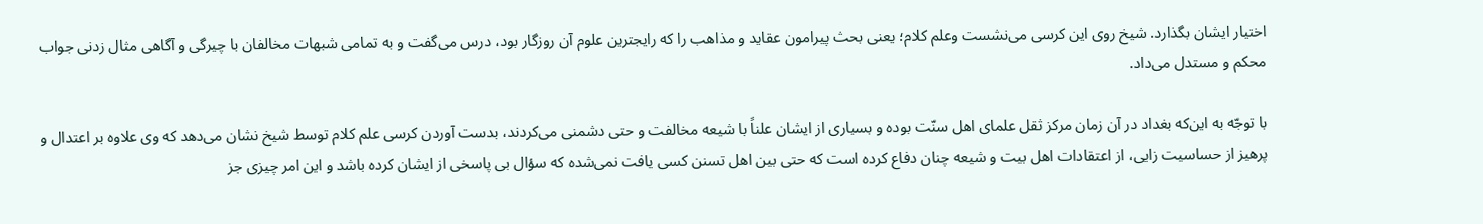اختیار ایشان بگذارد. شیخ روی این کرسی می‌نشست وعلم کلام؛ یعنی بحث پیرامون عقاید و مذاهب را که رایجترین علوم آن روزگار بود، درس می‌گفت و به تمامی شبهات مخالفان با چیرگی و آگاهی مثال زدنی جواب محکم و مستدل می‌داد.

با توجّه به این‌که بغداد در آن زمان مرکز ثقل علمای اهل سنّت بوده و بسیاری از ایشان علناً با شیعه مخالفت و حتی دشمنی می‌کردند، بدست آوردن کرسی علم کلام توسط شیخ نشان می‌دهد که وی علاوه بر اعتدال و پرهیز از حساسیت زایی، از اعتقادات اهل بیت و شیعه چنان دفاع کرده است که حتی بین اهل تسنن کسی یافت نمی‌شده که سؤال بی پاسخی از ایشان کرده باشد و این امر چیزی جز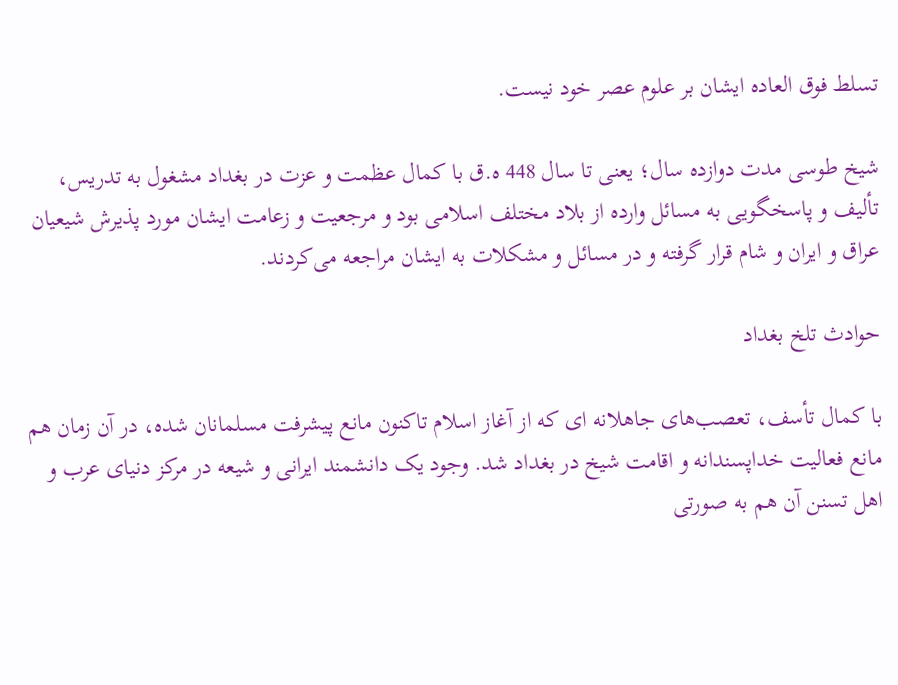تسلط فوق العاده ایشان بر علوم عصر خود نیست.

شیخ طوسی مدت دوازده سال؛ یعنی تا سال 448 ه.ق با کمال عظمت و عزت در بغداد مشغول به تدریس، تألیف و پاسخگویی به مسائل وارده از بلاد مختلف اسلامی بود و مرجعیت و زعامت ایشان مورد پذیرش شیعیان عراق و ایران و شام قرار گرفته و در مسائل و مشکلات به ایشان مراجعه می‌کردند.

حوادث تلخ بغداد

با کمال تأسف، تعصب‌های جاهلانه ای که از آغاز اسلام تاکنون مانع پیشرفت مسلمانان شده، در آن زمان هم مانع فعالیت خداپسندانه و اقامت شیخ در بغداد شد. وجود یک دانشمند ایرانی و شیعه در مرکز دنیای عرب و اهل تسنن آن هم به صورتی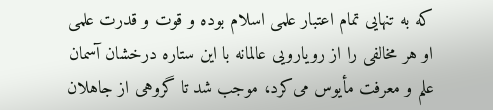که به تنهایی تمام اعتبار علمی اسلام بوده و قوت و قدرت علمی او هر مخالفی را از رویارویی عالمانه با این ستاره درخشان آسمان علم و معرفت مأیوس می‌کرد، موجب شد تا گروهی از جاهلان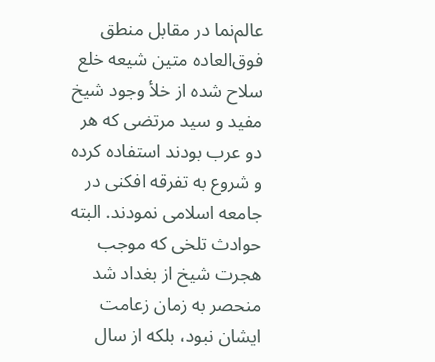عالم‌نما در مقابل منطق فوق‌العاده متین شیعه خلع سلاح شده از خلأ وجود شیخ مفید و سید مرتضی که هر دو عرب بودند استفاده کرده و شروع به تفرقه افکنی در جامعه اسلامی نمودند. البته حوادث تلخی که موجب هجرت شیخ از بغداد شد منحصر به زمان زعامت ایشان نبود، بلکه از سال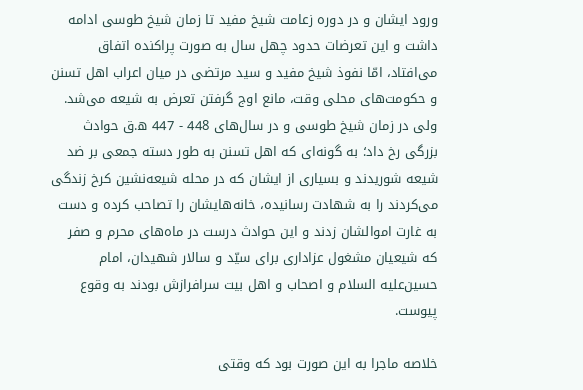ورود ایشان و در دوره زعامت شیخ مفید تا زمان شیخ طوسی ادامه داشت و این تعرضات حدود چهل سال به صورت پراکنده اتفاق می‌افتاد، امّا نفوذ شیخ مفید و سید مرتضی در میان اعراب اهل تسنن و حکومت‌های محلی وقت، مانع اوج گرفتن تعرض به شیعه می‌شد. ولی در زمان شیخ طوسی و در سال‌های 448 - 447 ه.ق حوادث بزرگی رخ داد؛ به گونه‌ای که اهل تسنن به طور دسته جمعی بر ضد شیعه شوریدند و بسیاری از ایشان که در محله شیعه‌نشین کرخ زندگی می‌کردند را به شهادت رسانیده، خانه‌هایشان را تصاحب کرده و دست به غارت اموالشان زدند و این حوادث درست در ماه‌های محرم و صفر که شیعیان مشغول عزاداری برای سیّد و سالار شهیدان، امام حسین‌علیه السلام و اصحاب و اهل بیت سرافرازش بودند به وقوع پیوست.

خلاصه ماجرا به این صورت بود که وقتی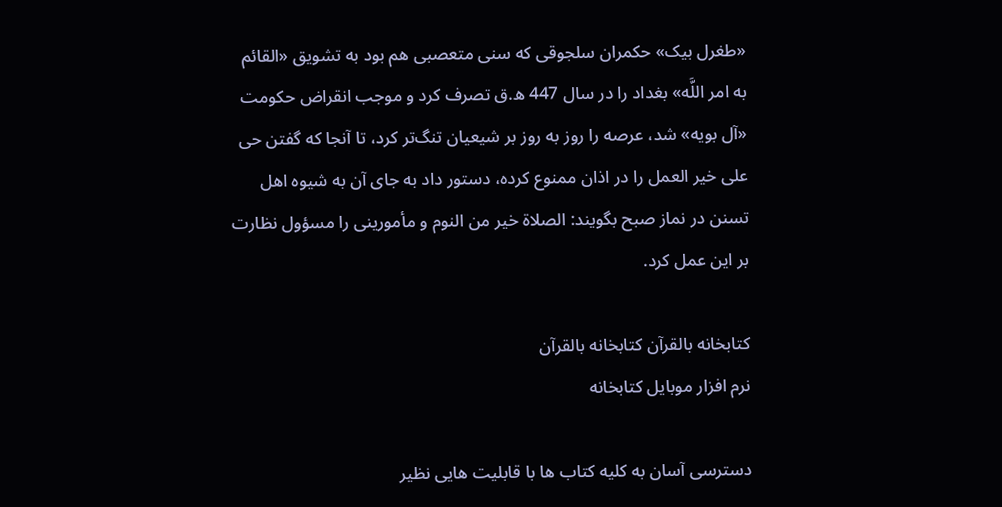«طغرل بیک» حکمران سلجوقی که سنی متعصبی هم بود به تشویق «القائم به امر اللَّه» بغداد را در سال 447 ه.ق تصرف کرد و موجب انقراض حکومت «آل بویه» شد، عرصه را روز به روز بر شیعیان تنگ‌تر کرد، تا آنجا که گفتن حی علی خیر العمل را در اذان ممنوع کرده، دستور داد به جای آن به شیوه اهل تسنن در نماز صبح بگویند: الصلاة خیر من النوم و مأمورینی را مسؤول نظارت بر این عمل کرد.

کتابخانه بالقرآن کتابخانه بالقرآن
نرم افزار موبایل کتابخانه

دسترسی آسان به کلیه کتاب ها با قابلیت هایی نظیر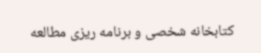کتابخانه شخصی و برنامه ریزی مطالعه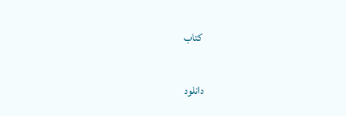کتاب

دانلود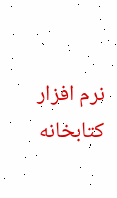نرم افزار کتابخانه